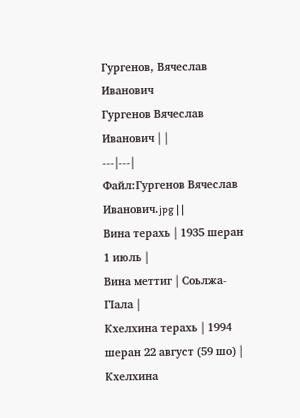Гургенов, Вячеслав Иванович
Гургенов Вячеслав Иванович | |
---|---|
Файл:Гургенов Вячеслав Иванович.jpg | |
Вина терахь | 1935 шеран 1 июль |
Вина меттиг | Соьлжа-ГӀала |
Кхелхина терахь | 1994 шеран 22 август (59 шо) |
Кхелхина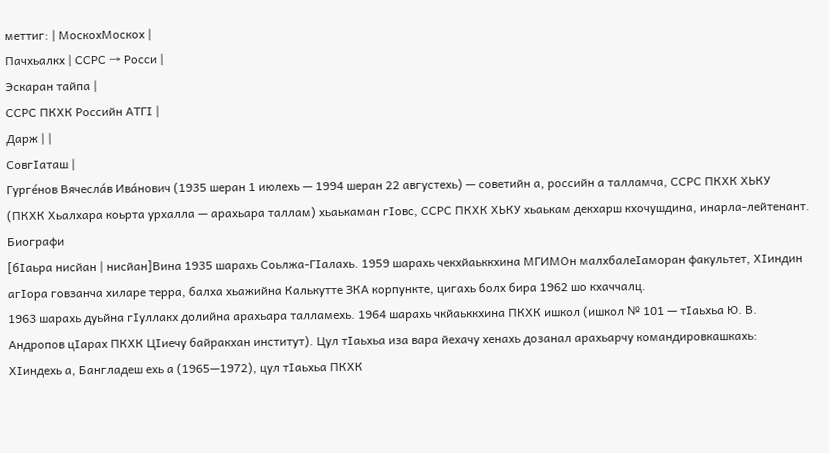меттиг: | МоскохМоскох |
Пачхьалкх | ССРС → Росси |
Эскаран тайпа |
ССРС ПКХК Российн АТГӀ |
Дарж | |
СовгӀаташ |
Гурге́нов Вячесла́в Ива́нович (1935 шеран 1 июлехь — 1994 шеран 22 августехь) — советийн а, российн а талламча, ССРС ПКХК ХЬКУ (ПКХК Хьалхара коьрта урхалла — арахьара таллам) хьаькаман гӀовс, ССРС ПКХК ХЬКУ хьаькам декхарш кхочушдина, инарла-лейтенант.
Биографи
[бӀаьра нисйан | нисйан]Вина 1935 шарахь Соьлжа-ГӀалахь. 1959 шарахь чекхйаьккхина МГИМОн малхбалеӀаморан факультет, ХӀиндин агӀора говзанча хиларе терра, балха хьажийна Калькутте ЗКА корпункте, цигахь болх бира 1962 шо кхаччалц.
1963 шарахь дуьйна гӀуллакх долийна арахьара талламехь. 1964 шарахь чкйаьккхина ПКХК ишкол (ишкол № 101 — тӀаьхьа Ю. В. Андропов цӀарах ПКХК ЦӀиечу байракхан институт). Цул тӀаьхьа иза вара йехачу хенахь дозанал арахьарчу командировкашкахь: ХӀиндехь а, Бангладеш ехь а (1965—1972), цул тӀаьхьа ПКХК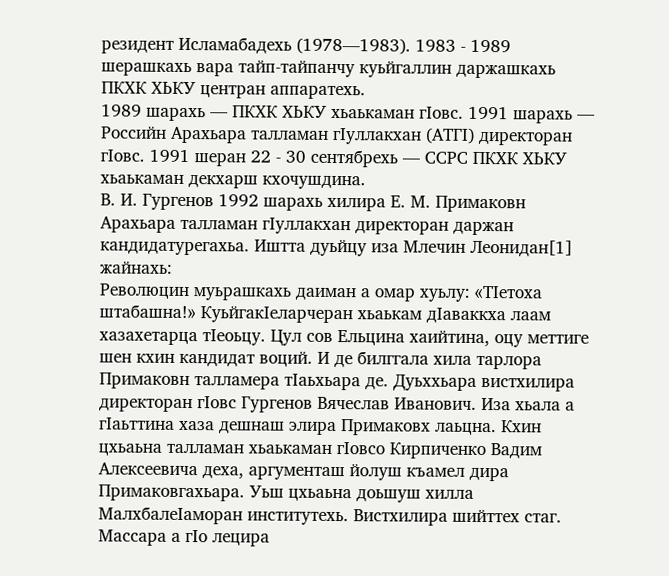резидент Исламабадехь (1978—1983). 1983 - 1989 шерашкахь вара тайп-тайпанчу куьйгаллин даржашкахь ПКХК ХЬКУ центран аппаратехь.
1989 шарахь — ПКХК ХЬКУ хьаькаман гӀовс. 1991 шарахь — Российн Арахьара талламан гӀуллакхан (АТГӀ) директоран гӀовс. 1991 шеран 22 - 30 сентябрехь — ССРС ПКХК ХЬКУ хьаькаман декхарш кхочушдина.
В. И. Гургенов 1992 шарахь хилира Е. М. Примаковн Арахьара талламан гӀуллакхан директоран даржан кандидатурегахьа. Иштта дуьйцу иза Млечин Леонидан[1] жайнахь:
Революцин муьрашкахь даиман а омар хуьлу: «ТӀетоха штабашна!» КуьйгакӀеларчеран хьаькам дӀаваккха лаам хазахетарца тӀеоьцу. Цул сов Ельцина хаийтина, оцу меттиге шен кхин кандидат воций. И де билггала хила тарлора Примаковн талламера тӀаьхьара де. Дуьххьара вистхилира директоран гӀовс Гургенов Вячеслав Иванович. Иза хьала а гӀаьттина хаза дешнаш элира Примаковх лаьцна. Кхин цхьаьна талламан хьаькаман гӀовсо Кирпиченко Вадим Алексеевича деха, аргументаш йолуш къамел дира Примаковгахьара. Уьш цхьаьна доьшуш хилла МалхбалеӀаморан институтехь. Вистхилира шийттех стаг. Массара а гӀо лецира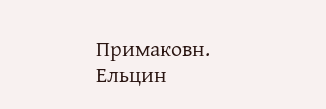Примаковн. Ельцин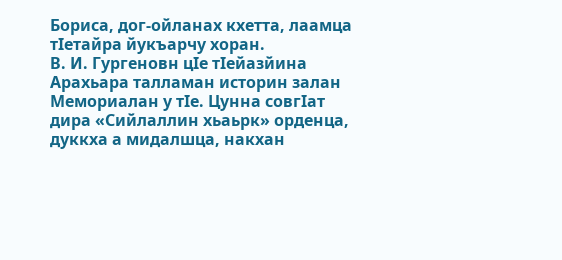Бориса, дог-ойланах кхетта, лаамца тӀетайра йукъарчу хоран.
В. И. Гургеновн цӀе тӀейазйина Арахьара талламан историн залан Мемориалан у тӀе. Цунна совгӀат дира «Сийлаллин хьаьрк» орденца, дуккха а мидалшца, накхан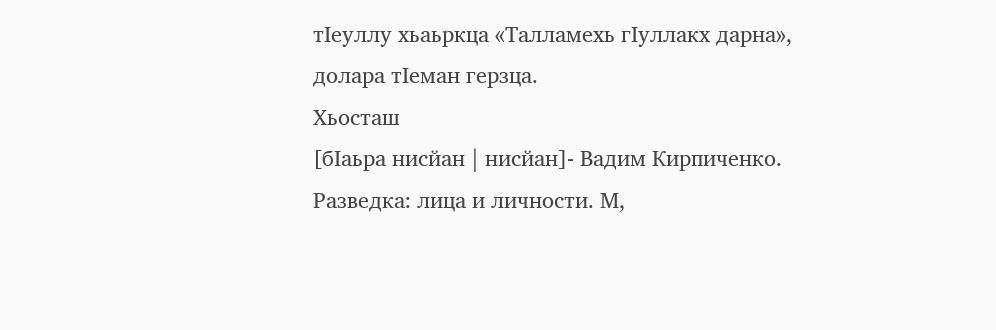тӀеуллу хьаьркца «Талламехь гӀуллакх дарна», долара тӀеман герзца.
Хьосташ
[бӀаьра нисйан | нисйан]- Вадим Кирпиченко. Разведка: лица и личности. М,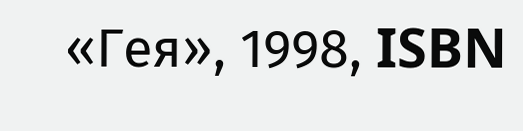«Гея», 1998, ISBN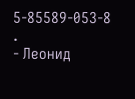5-85589-053-8 .
- Леонид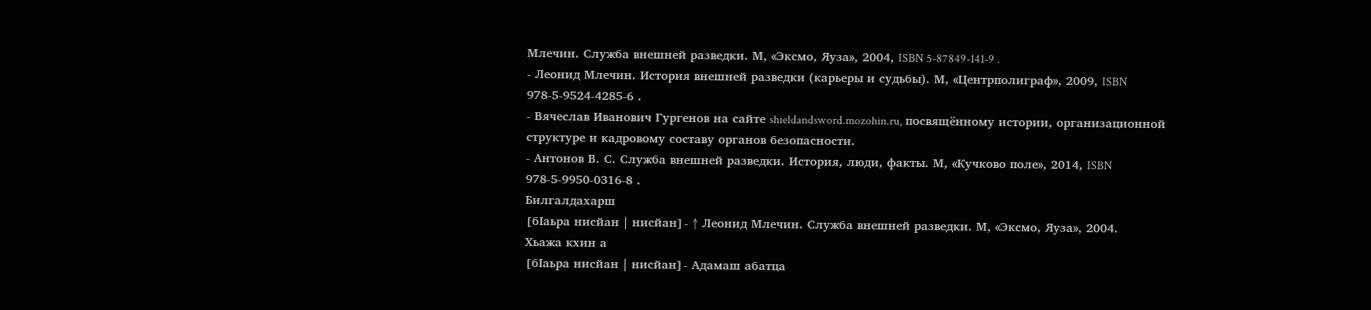Млечин. Служба внешней разведки. М, «Эксмо, Яуза», 2004, ISBN 5-87849-141-9 .
- Леонид Млечин. История внешней разведки (карьеры и судьбы). М, «Центрполиграф», 2009, ISBN 978-5-9524-4285-6 .
- Вячеслав Иванович Гургенов на сайте shieldandsword.mozohin.ru, посвящённому истории, организационной структуре и кадровому составу органов безопасности.
- Антонов В. С. Служба внешней разведки. История, люди, факты. М, «Кучково поле», 2014, ISBN 978-5-9950-0316-8 .
Билгалдахарш
[бӀаьра нисйан | нисйан]- ↑ Леонид Млечин. Служба внешней разведки. М, «Эксмо, Яуза», 2004.
Хьажа кхин а
[бӀаьра нисйан | нисйан]- Адамаш абатца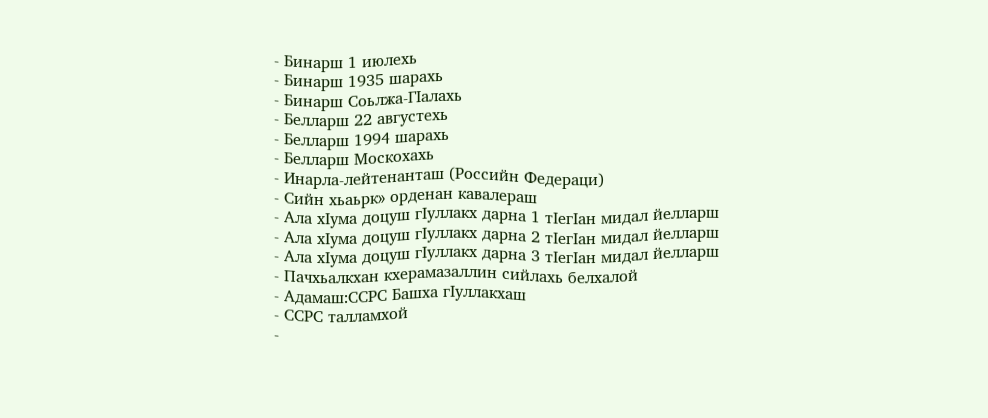- Бинарш 1 июлехь
- Бинарш 1935 шарахь
- Бинарш Соьлжа-ГӀалахь
- Белларш 22 августехь
- Белларш 1994 шарахь
- Белларш Москохахь
- Инарла-лейтенанташ (Российн Федераци)
- Сийн хьаьрк» орденан кавалераш
- Ала хӀума доцуш гӀуллакх дарна 1 тӀегӀан мидал йелларш
- Ала хӀума доцуш гӀуллакх дарна 2 тӀегӀан мидал йелларш
- Ала хӀума доцуш гӀуллакх дарна 3 тӀегӀан мидал йелларш
- Пачхьалкхан кхерамазаллин сийлахь белхалой
- Адамаш:ССРС Башха гӀуллакхаш
- ССРС талламхой
-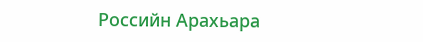Российн Арахьара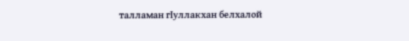талламан гӀуллакхан белхалой